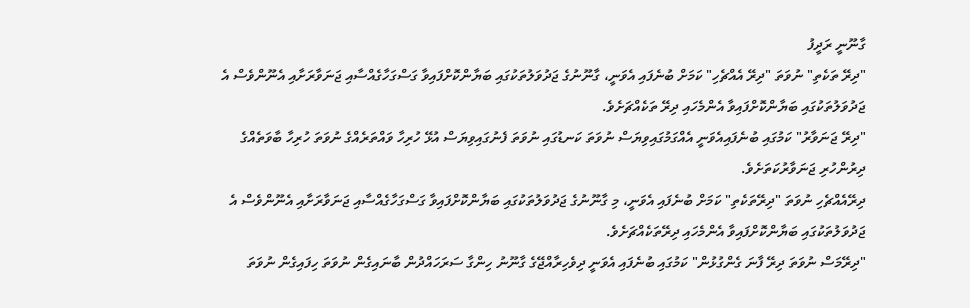ގާނޫނީ ރަދީފު
"ދިރޭ ތަކެތި" ނުވަތަ "ދިރޭ އެއްޗެހި" ކަމަށް ބުނެފައި އެވަނީ، ގާނޫނުގެ ޖަދުވަލުތަކުގައި ބަޔާންކޮށްފައިވާ ގަސްގަހާގެއްސާއި ޖަނަވާރަށާއި އެނޫންވެސް އެ ޖަދުވަލުތަކުގައި ބަޔާންކޮށްފައިވާ އެންމެހައި ދިރޭ ތަކެއްޗަށެވެ.
"ދިރޭ ޖަނަވާރު" ކަމުގައި ބުނެފައިއެވަނީ އެއްގަމުގައިވިޔަސް ނުވަތަ ކަނޑުގައި ނުވަތަ ފެނުގައިވިޔަސް އުޅޭ ހުރިހާ ވައްތަރެއްގެ ނުވަތަ ހުރިހާ ބާވަތެއްގެ ދިރުންހުރި ޖަނަވާރުކަތަށެވެ.
ދިރޭއެއްޗެހި ނުވަތަ "ދިރޭތަކެތި" ކަމަށް ބުނެފައި އެވަނީ، މި ގާނޫނުގެ ޖަދުވަލުތަކުގައި ބަޔާންކޮށްފައިވާ ގަސްގަހާގެއްސާއި ޖަނަވާރަށާއި އެނޫންވެސް އެ ޖަދުވަލުތަކުގައި ބަޔާންކޮށްފައިވާ އެންމެހައި ދިރޭތަކެއްޗަށެވެ.
"ދިރޭމަސް ނުވަތަ ދިރޭ ފާނަ ގެންގުޅުން" ކަމުގައި ބުނެފައި އެވަނީ ދިވެހިރާއްޖޭގެ ގާނޫނު ހިންގާ ސަރަހައްދުން ބާނައިގެން ނުވަތަ ހިފައިގެން ނުވަތަ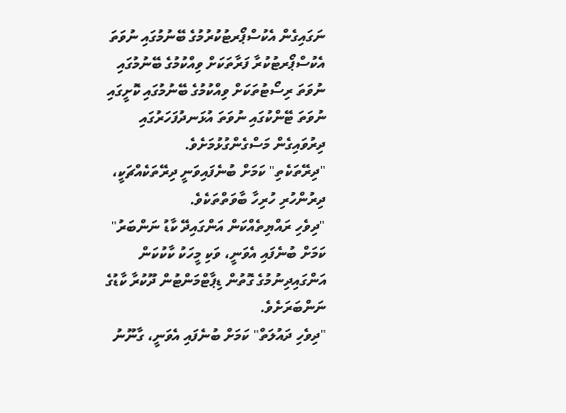ނަގައިގެން އެކުސްޕޯރޓުކުރުމުގެ ބޭނުމުގައި ނުވަތަ އެކުސްޕޯރޓުކުރާ ފަރާތަކަށް ވިއްކުމުގެ ބޭނުމުގައި ނުވަތަ ރިސޯޓުތަކަށް ވިއްކުމުގެ ބޭނުމުގައި ކޮށީގައި ނުވަތަ ޓޭންކުގައި ނުވަތަ އުޅަނދުފަހަރުގައި ދިރުވައިގެން މަސްގެންގުޅުމަށެވެ.
"ދިރޭތަކެތި" ކަމަށް ބުނެފައިވަނީ ދިރޭތަކެއްޗަކީ، ދިރުންހުރި ހުރިހާ ބާވަތްތަކެވެ.
"ދިވެހި ރައްޔިތެއްކަން އަންގައިދޭ ކާޑު ނަންބަރު" ކަމަށް ބުނެފައި އެވަނީ، ވަކި މީހަކު ކާކުކަން އަންގައިދިނުމުގެ ގޮތުން ޑިޕާޓްމަންޓުން ދޫކުރާ ކާޑުގެ ނަންބަރަށެވެ.
"ދިވެހި ދައުލަތް" ކަމަށް ބުނެފައި އެވަނީ، ގާނޫނު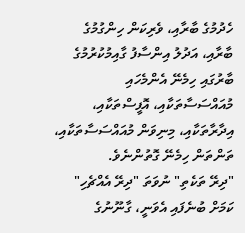ހެދުމުގެ ބާރާއި، ވެރިކަން ހިންގުމުގެ ބާރާއި، އަދުލު އިންސާފު ގާއިމުކުރުމުގެ ބާރުގައި ހިމެނޭ އެންމެހައި މުއައްސަސާތަކާއި، އޮފީސްތަކާއި، އިދާރާތަކާއި، މިނިވަން މުއައްސަސާތަކާއި، ތަންތަން ހިމެނޭ ގޮތުންނެވެ.
"ދިރޭ ތަކެތި" ނުވަތަ "ދިރޭ އެއްޗެހި" ކަމަށް ބުނެފައި އެވަނީ، ގާނޫނުގެ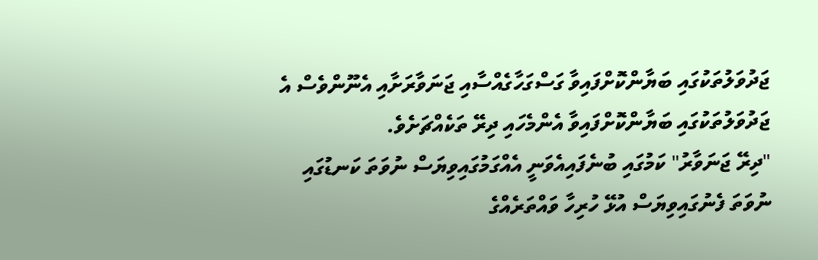ޖަދުވަލުތަކުގައި ބަޔާންކޮށްފައިވާ ގަސްގަހާގެއްސާއި ޖަނަވާރަށާއި އެނޫންވެސް އެ ޖަދުވަލުތަކުގައި ބަޔާންކޮށްފައިވާ އެންމެހައި ދިރޭ ތަކެއްޗަށެވެ.
"ދިރޭ ޖަނަވާރު" ކަމުގައި ބުނެފައިއެވަނީ އެއްގަމުގައިވިޔަސް ނުވަތަ ކަނޑުގައި ނުވަތަ ފެނުގައިވިޔަސް އުޅޭ ހުރިހާ ވައްތަރެއްގެ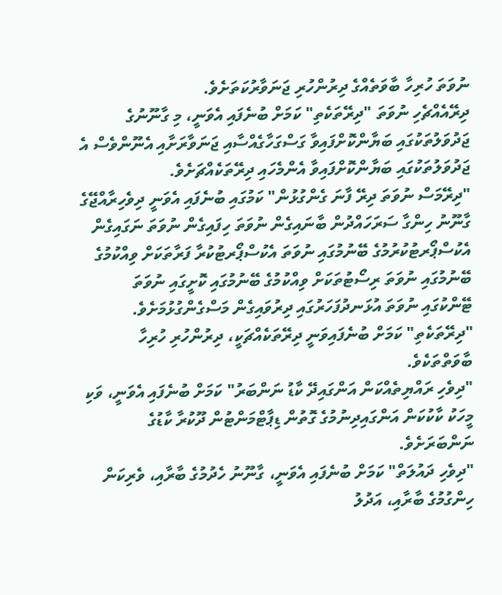ނުވަތަ ހުރިހާ ބާވަތެއްގެ ދިރުންހުރި ޖަނަވާރުކަތަށެވެ.
ދިރޭއެއްޗެހި ނުވަތަ "ދިރޭތަކެތި" ކަމަށް ބުނެފައި އެވަނީ، މި ގާނޫނުގެ ޖަދުވަލުތަކުގައި ބަޔާންކޮށްފައިވާ ގަސްގަހާގެއްސާއި ޖަނަވާރަށާއި އެނޫންވެސް އެ ޖަދުވަލުތަކުގައި ބަޔާންކޮށްފައިވާ އެންމެހައި ދިރޭތަކެއްޗަށެވެ.
"ދިރޭމަސް ނުވަތަ ދިރޭ ފާނަ ގެންގުޅުން" ކަމުގައި ބުނެފައި އެވަނީ ދިވެހިރާއްޖޭގެ ގާނޫނު ހިންގާ ސަރަހައްދުން ބާނައިގެން ނުވަތަ ހިފައިގެން ނުވަތަ ނަގައިގެން އެކުސްޕޯރޓުކުރުމުގެ ބޭނުމުގައި ނުވަތަ އެކުސްޕޯރޓުކުރާ ފަރާތަކަށް ވިއްކުމުގެ ބޭނުމުގައި ނުވަތަ ރިސޯޓުތަކަށް ވިއްކުމުގެ ބޭނުމުގައި ކޮށީގައި ނުވަތަ ޓޭންކުގައި ނުވަތަ އުޅަނދުފަހަރުގައި ދިރުވައިގެން މަސްގެންގުޅުމަށެވެ.
"ދިރޭތަކެތި" ކަމަށް ބުނެފައިވަނީ ދިރޭތަކެއްޗަކީ، ދިރުންހުރި ހުރިހާ ބާވަތްތަކެވެ.
"ދިވެހި ރައްޔިތެއްކަން އަންގައިދޭ ކާޑު ނަންބަރު" ކަމަށް ބުނެފައި އެވަނީ، ވަކި މީހަކު ކާކުކަން އަންގައިދިނުމުގެ ގޮތުން ޑިޕާޓްމަންޓުން ދޫކުރާ ކާޑުގެ ނަންބަރަށެވެ.
"ދިވެހި ދައުލަތް" ކަމަށް ބުނެފައި އެވަނީ، ގާނޫނު ހެދުމުގެ ބާރާއި، ވެރިކަން ހިންގުމުގެ ބާރާއި، އަދުލު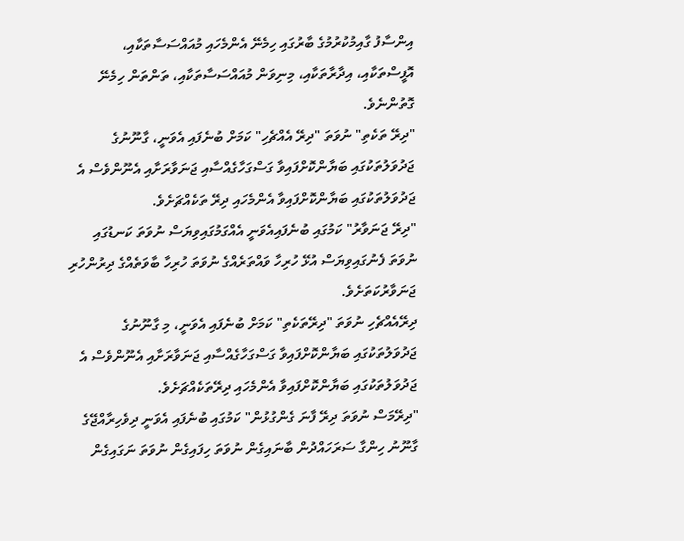އިންސާފު ގާއިމުކުރުމުގެ ބާރުގައި ހިމެނޭ އެންމެހައި މުއައްސަސާތަކާއި، އޮފީސްތަކާއި، އިދާރާތަކާއި، މިނިވަން މުއައްސަސާތަކާއި، ތަންތަން ހިމެނޭ ގޮތުންނެވެ.
"ދިރޭ ތަކެތި" ނުވަތަ "ދިރޭ އެއްޗެހި" ކަމަށް ބުނެފައި އެވަނީ، ގާނޫނުގެ ޖަދުވަލުތަކުގައި ބަޔާންކޮށްފައިވާ ގަސްގަހާގެއްސާއި ޖަނަވާރަށާއި އެނޫންވެސް އެ ޖަދުވަލުތަކުގައި ބަޔާންކޮށްފައިވާ އެންމެހައި ދިރޭ ތަކެއްޗަށެވެ.
"ދިރޭ ޖަނަވާރު" ކަމުގައި ބުނެފައިއެވަނީ އެއްގަމުގައިވިޔަސް ނުވަތަ ކަނޑުގައި ނުވަތަ ފެނުގައިވިޔަސް އުޅޭ ހުރިހާ ވައްތަރެއްގެ ނުވަތަ ހުރިހާ ބާވަތެއްގެ ދިރުންހުރި ޖަނަވާރުކަތަށެވެ.
ދިރޭއެއްޗެހި ނުވަތަ "ދިރޭތަކެތި" ކަމަށް ބުނެފައި އެވަނީ، މި ގާނޫނުގެ ޖަދުވަލުތަކުގައި ބަޔާންކޮށްފައިވާ ގަސްގަހާގެއްސާއި ޖަނަވާރަށާއި އެނޫންވެސް އެ ޖަދުވަލުތަކުގައި ބަޔާންކޮށްފައިވާ އެންމެހައި ދިރޭތަކެއްޗަށެވެ.
"ދިރޭމަސް ނުވަތަ ދިރޭ ފާނަ ގެންގުޅުން" ކަމުގައި ބުނެފައި އެވަނީ ދިވެހިރާއްޖޭގެ ގާނޫނު ހިންގާ ސަރަހައްދުން ބާނައިގެން ނުވަތަ ހިފައިގެން ނުވަތަ ނަގައިގެން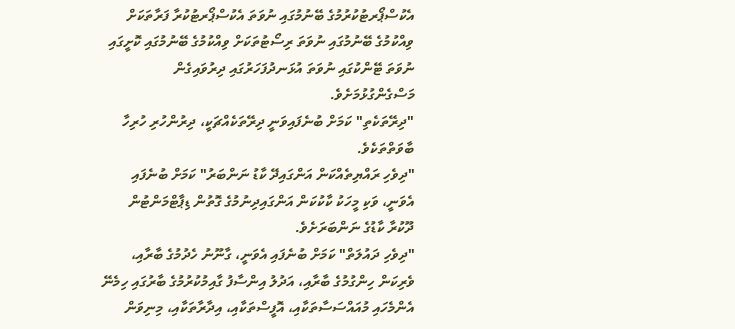އެކުސްޕޯރޓުކުރުމުގެ ބޭނުމުގައި ނުވަތަ އެކުސްޕޯރޓުކުރާ ފަރާތަކަށް ވިއްކުމުގެ ބޭނުމުގައި ނުވަތަ ރިސޯޓުތަކަށް ވިއްކުމުގެ ބޭނުމުގައި ކޮށީގައި ނުވަތަ ޓޭންކުގައި ނުވަތަ އުޅަނދުފަހަރުގައި ދިރުވައިގެން މަސްގެންގުޅުމަށެވެ.
"ދިރޭތަކެތި" ކަމަށް ބުނެފައިވަނީ ދިރޭތަކެއްޗަކީ، ދިރުންހުރި ހުރިހާ ބާވަތްތަކެވެ.
"ދިވެހި ރައްޔިތެއްކަން އަންގައިދޭ ކާޑު ނަންބަރު" ކަމަށް ބުނެފައި އެވަނީ، ވަކި މީހަކު ކާކުކަން އަންގައިދިނުމުގެ ގޮތުން ޑިޕާޓްމަންޓުން ދޫކުރާ ކާޑުގެ ނަންބަރަށެވެ.
"ދިވެހި ދައުލަތް" ކަމަށް ބުނެފައި އެވަނީ، ގާނޫނު ހެދުމުގެ ބާރާއި، ވެރިކަން ހިންގުމުގެ ބާރާއި، އަދުލު އިންސާފު ގާއިމުކުރުމުގެ ބާރުގައި ހިމެނޭ އެންމެހައި މުއައްސަސާތަކާއި، އޮފީސްތަކާއި، އިދާރާތަކާއި، މިނިވަން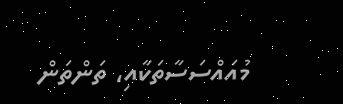މުއައްސަސާތަކާއި، ތަންތަން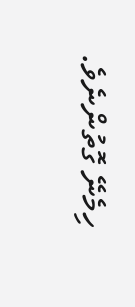ހިމެނޭ ގޮތުންނެވެ.